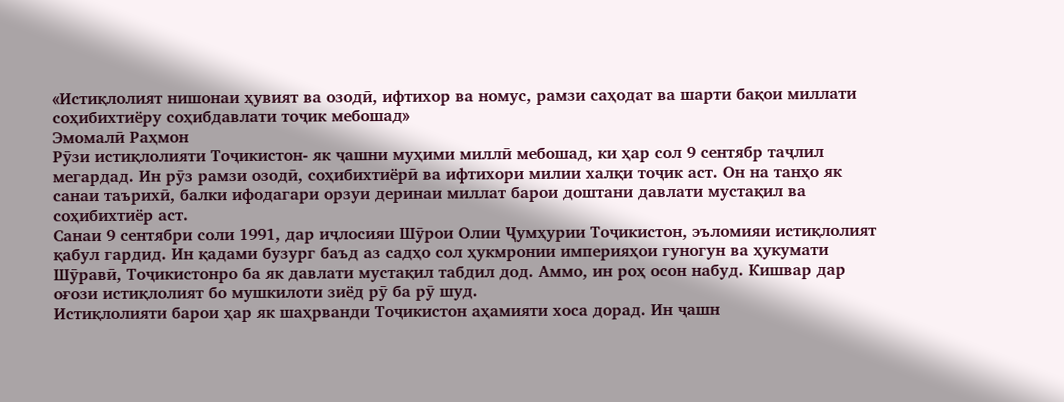«Истиқлолият нишонаи ҳувият ва озодӣ, ифтихор ва номус, рамзи саҳодат ва шарти бақои миллати соҳибихтиёру соҳибдавлати тоҷик мебошад»
Эмомалӣ Раҳмон
Рӯзи истиқлолияти Тоҷикистон- як ҷашни муҳими миллӣ мебошад, ки ҳар сол 9 сентябр таҷлил мегардад. Ин рӯз рамзи озодӣ, соҳибихтиёрӣ ва ифтихори милии халқи тоҷик аст. Он на танҳо як санаи таърихӣ, балки ифодагари орзуи деринаи миллат барои доштани давлати мустақил ва соҳибихтиёр аст.
Санаи 9 сентябри соли 1991, дар иҷлосияи Шӯрои Олии Ҷумҳурии Тоҷикистон, эъломияи истиқлолият қабул гардид. Ин қадами бузург баъд аз садҳо сол ҳукмронии империяҳои гуногун ва ҳукумати Шӯравӣ, Тоҷикистонро ба як давлати мустақил табдил дод. Аммо, ин роҳ осон набуд. Кишвар дар оғози истиқлолият бо мушкилоти зиёд рӯ ба рӯ шуд.
Истиқлолияти барои ҳар як шаҳрванди Тоҷикистон аҳамияти хоса дорад. Ин ҷашн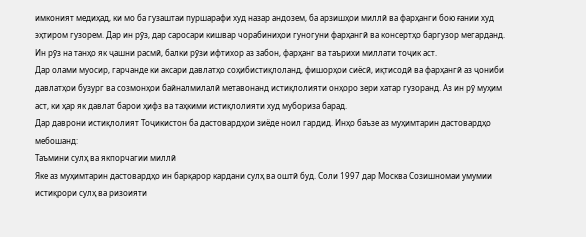имконият медиҳад, ки мо ба гузаштаи пуршарафи худ назар андозем, ба арзишҳои миллӣ ва фарҳанги бою ғании худ эҳтиром гузорем. Дар ин рӯз, дар саросари кишвар чорабиниҳои гуногуни фарҳангӣ ва консертҳо баргузор мегарданд. Ин рӯз на танҳо як ҷашни расмӣ, балки рӯзи ифтихор аз забон, фарҳанг ва таърихи миллати тоҷик аст.
Дар олами муосир, гарчанде ки аксари давлатҳо соҳибистиқлоланд, фишорҳои сиёсӣ, иқтисодӣ ва фарҳангӣ аз ҷониби давлатҳои бузург ва созмонҳои байналмилалӣ метавонанд истиқлолияти онҳоро зери хатар гузоранд. Аз ин рӯ муҳим аст, ки ҳар як давлат барои ҳифз ва таҳкими истиқлолияти худ мубориза барад.
Дар даврони истиқлолият Тоҷикистон ба дастовардҳои зиёде ноил гардид. Инҳо баъзе аз муҳимтарин дастовардҳо мебошанд:
Таъмини сулҳ ва якпорчагии миллӣ
Яке аз муҳимтарин дастовардҳо ин барқарор кардани сулҳ ва оштӣ буд. Соли 1997 дар Москва Созишномаи умумии истиқрори сулҳ ва ризоияти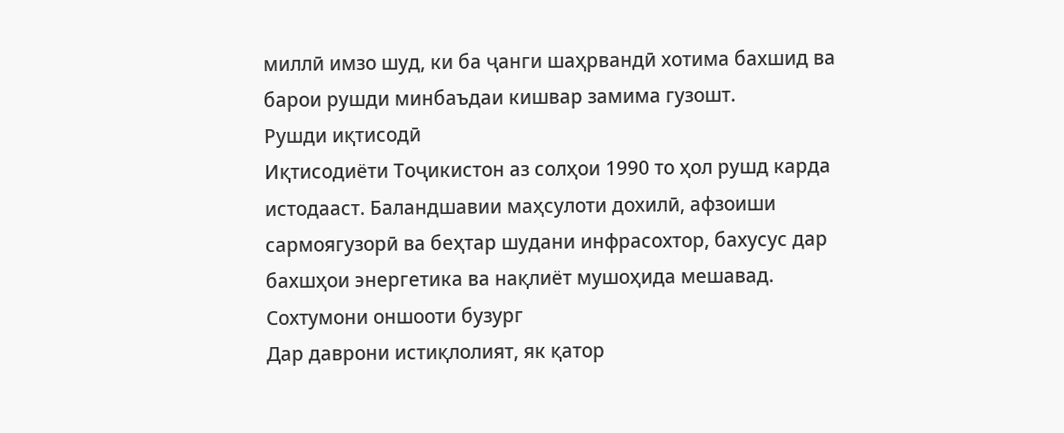миллӣ имзо шуд, ки ба ҷанги шаҳрвандӣ хотима бахшид ва барои рушди минбаъдаи кишвар замима гузошт.
Рушди иқтисодӣ
Иқтисодиёти Тоҷикистон аз солҳои 1990 то ҳол рушд карда истодааст. Баландшавии маҳсулоти дохилӣ, афзоиши сармоягузорӣ ва беҳтар шудани инфрасохтор, бахусус дар бахшҳои энергетика ва нақлиёт мушоҳида мешавад.
Сохтумони оншооти бузург
Дар даврони истиқлолият, як қатор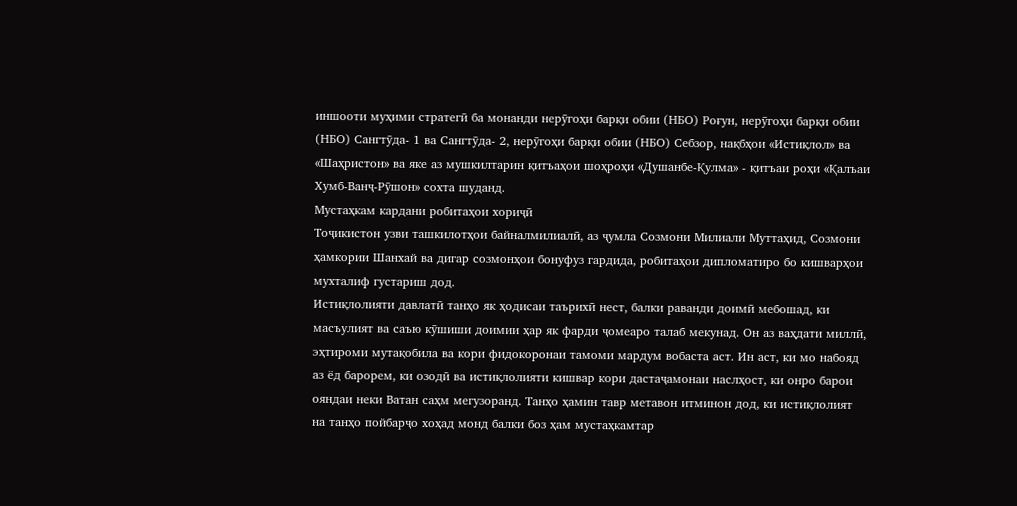иншооти муҳими стратегӣ ба монанди нерӯгоҳи барқи обии (НБО) Роғун, нерӯгоҳи барқи обии (НБО) Сангтӯда- 1 ва Сангтӯда- 2, нерӯгоҳи барқи обии (НБО) Себзор, нақбҳои «Истиқлол» ва «Шаҳристон» ва яке аз мушкилтарин қитъаҳои шоҳроҳи «Душанбе-Қулма» - қитъаи роҳи «Қалъаи Хумб-Ванҷ-Рӯшон» сохта шуданд.
Мустаҳкам кардани робитаҳои хориҷӣ
Тоҷикистон узви ташкилотҳои байналмилиалӣ, аз ҷумла Созмони Милиали Муттаҳид, Созмони ҳамкории Шанхай ва дигар созмонҳои бонуфуз гардида, робитаҳои дипломатиро бо кишварҳои мухталиф густариш дод.
Истиқлолияти давлатӣ танҳо як ҳодисаи таърихӣ нест, балки раванди доимӣ мебошад, ки масъулият ва саъю кӯшиши доимии ҳар як фарди ҷомеаро талаб мекунад. Он аз ваҳдати миллӣ, эҳтироми мутақобила ва кори фидокоронаи тамоми мардум вобаста аст. Ин аст, ки мо набояд аз ёд барорем, ки озодӣ ва истиқлолияти кишвар кори дастаҷамонаи наслҳост, ки онро барои ояндаи неки Ватан саҳм мегузоранд. Танҳо ҳамин тавр метавон итминон дод, ки истиқлолият на танҳо пойбарҷо хоҳад монд балки боз ҳам мустаҳкамтар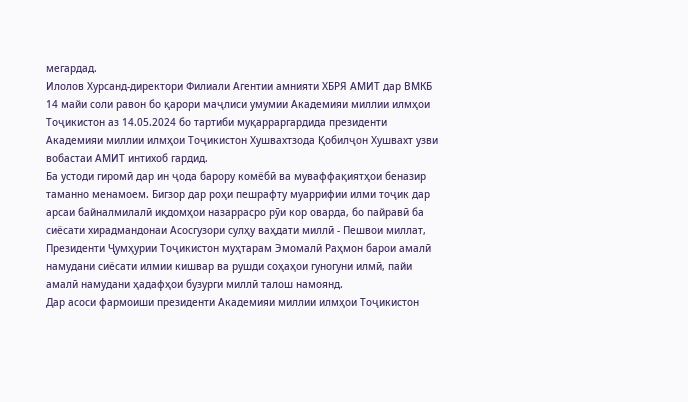мегардад.
Илолов Хурсанд-директори Филиали Агентии амнияти ХБРЯ АМИТ дар ВМКБ
14 майи соли равон бо қарори маҷлиси умумии Академияи миллии илмҳои Тоҷикистон аз 14.05.2024 бо тартиби муқарраргардида президенти Академияи миллии илмҳои Тоҷикистон Хушвахтзода Қобилҷон Хушвахт узви вобастаи АМИТ интихоб гардид.
Ба устоди гиромӣ дар ин ҷода барору комёбӣ ва муваффақиятҳои беназир таманно менамоем. Бигзор дар роҳи пешрафту муаррифии илми тоҷик дар арсаи байналмилалӣ иқдомҳои назаррасро рӯи кор оварда, бо пайравӣ ба сиёсати хирадмандонаи Асосгузори сулҳу ваҳдати миллӣ - Пешвои миллат, Президенти Ҷумҳурии Тоҷикистон муҳтарам Эмомалӣ Раҳмон барои амалӣ намудани сиёсати илмии кишвар ва рушди соҳаҳои гуногуни илмӣ, пайи амалӣ намудани ҳадафҳои бузурги миллӣ талош намоянд.
Дар асоси фармоиши президенти Академияи миллии илмҳои Тоҷикистон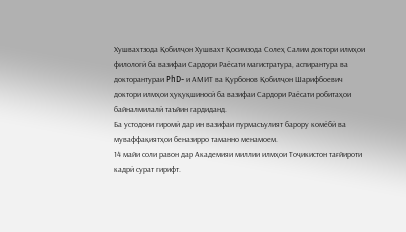Хушвахтзода Қобилҷон Хушвахт Қосимзода Солеҳ Салим доктори илмҳои филологӣ ба вазифаи Сардори Раёсати магистратура, аспирантура ва докторантураи PhD- и АМИТ ва Қурбонов Қобилҷон Шарифбоевич доктори илмҳои ҳуқуқшиносӣ ба вазифаи Сардори Раёсати робитаҳои байналмилалӣ таъйин гардиданд.
Ба устодони гиромӣ дар ин вазифаи пурмасъулият барору комёбӣ ва муваффақиятҳои беназирро таманно менамоем.
14 майи соли равон дар Академияи миллии илмҳои Тоҷикистон тағйироти кадрӣ сурат гирифт.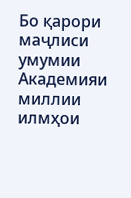Бо қарори маҷлиси умумии Академияи миллии илмҳои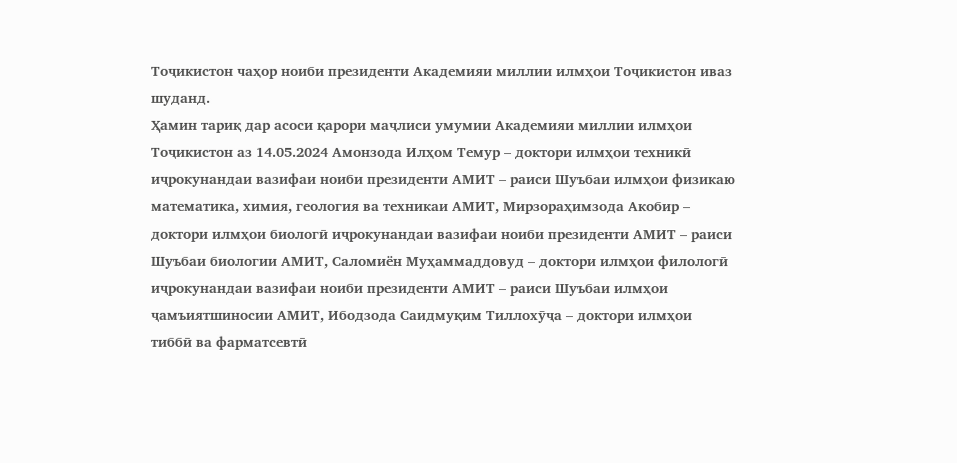Тоҷикистон чаҳор ноиби президенти Академияи миллии илмҳои Тоҷикистон иваз шуданд.
Ҳамин тариқ дар асоси қарори маҷлиси умумии Академияи миллии илмҳои Тоҷикистон аз 14.05.2024 Амонзода Илҳом Темур – доктори илмҳои техникӣ иҷрокунандаи вазифаи ноиби президенти АМИТ – раиси Шуъбаи илмҳои физикаю математика, химия, геология ва техникаи АМИТ, Мирзораҳимзода Акобир – доктори илмҳои биологӣ иҷрокунандаи вазифаи ноиби президенти АМИТ – раиси Шуъбаи биологии АМИТ, Саломиён Муҳаммаддовуд – доктори илмҳои филологӣ иҷрокунандаи вазифаи ноиби президенти АМИТ – раиси Шуъбаи илмҳои ҷамъиятшиносии АМИТ, Ибодзода Саидмуқим Тиллохӯҷа – доктори илмҳои тиббӣ ва фарматсевтӣ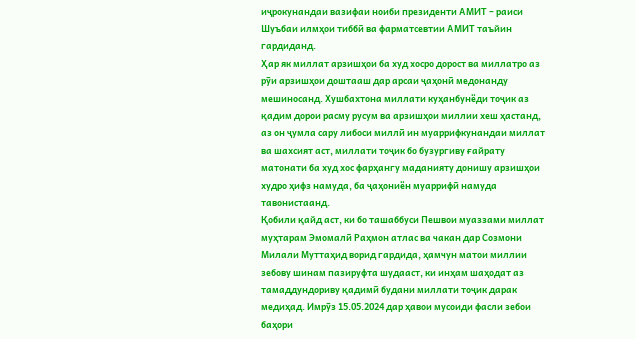иҷрокунандаи вазифаи ноиби президенти АМИТ – раиси Шуъбаи илмҳои тиббӣ ва фарматсевтии АМИТ таъйин гардиданд.
Ҳар як миллат арзишҳои ба худ хосро дорост ва миллатро аз рӯи арзишҳои доштааш дар арсаи ҷаҳонӣ медонанду мешиносанд. Хушбахтона миллати куҳанбунёди тоҷик аз қадим дорои расму русум ва арзишҳои миллии хеш ҳастанд, аз он ҷумла сару либоси миллӣ ин муаррифкунандаи миллат ва шахсият аст, миллати тоҷик бо бузургиву ғайрату матонати ба худ хос фарҳангу маданияту донишу арзишҳои худро ҳифз намуда, ба ҷаҳониён муаррифӣ намуда тавонистаанд.
Қобили қайд аст, ки бо ташаббуси Пешвои муаззами миллат муҳтарам Эмомалӣ Раҳмон атлас ва чакан дар Созмони Милали Муттаҳид ворид гардида, ҳамчун матои миллии зебову шинам пазируфта шудааст, ки инҳам шаҳодат аз тамаддундориву қадимӣ будани миллати тоҷик дарак медиҳад. Имрӯз 15.05.2024 дар ҳавои мусоиди фасли зебои баҳори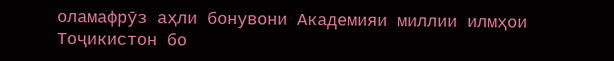оламафрӯз аҳли бонувони Академияи миллии илмҳои Тоҷикистон бо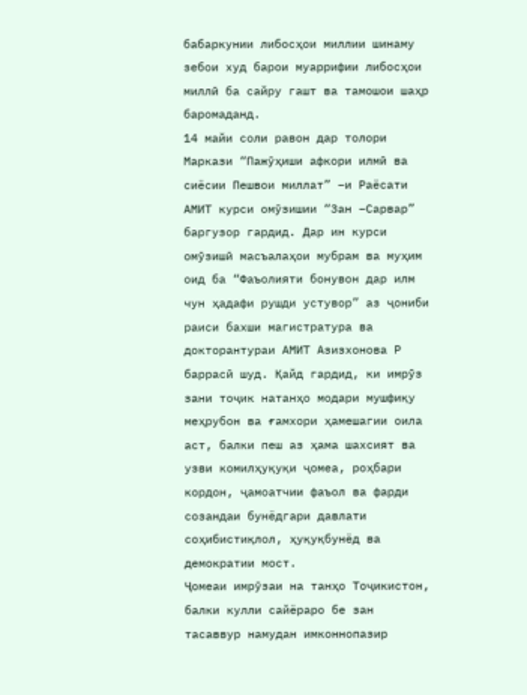бабаркунии либосҳои миллии шинаму зебои худ барои муаррифии либосҳои миллӣ ба сайру гашт ва тамошои шаҳр баромаданд.
14 майи соли равон дар толори Маркази “Пажӯҳиши афкори илмӣ ва сиёсии Пешвои миллат” –и Раёсати АМИТ курси омӯзишии “Зан –Сарвар” баргузор гардид. Дар ин курси омӯзишӣ масъалаҳои мубрам ва муҳим оид ба “Фаъолияти бонувон дар илм чун ҳадафи рушди устувор” аз ҷониби раиси бахши магистратура ва докторантураи АМИТ Азизхонова Р баррасӣ шуд. Қайд гардид, ки имрӯз зани тоҷик натанҳо модари мушфиқу меҳрубон ва ғамхори ҳамешагии оила аст, балки пеш аз ҳама шахсият ва узви комилҳуқуқи ҷомеа, роҳбари кордон, ҷамоатчии фаъол ва фарди созандаи бунёдгари давлати соҳибистиқлол, ҳуқуқбунёд ва демократии мост.
Ҷомеаи имрӯзаи на танҳо Тоҷикистон, балки кулли сайёраро бе зан тасаввур намудан имконнопазир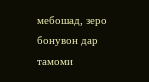мебошад, зеро бонувон дар тамоми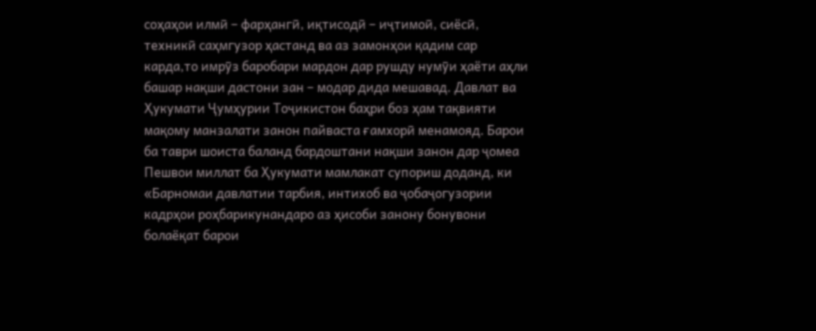соҳаҳои илмӣ – фарҳангӣ, иқтисодӣ – иҷтимоӣ, сиёсӣ, техникӣ саҳмгузор ҳастанд ва аз замонҳои қадим сар карда,то имрӯз баробари мардон дар рушду нумӯи ҳаёти аҳли башар нақши дастони зан – модар дида мешавад. Давлат ва Ҳукумати Ҷумҳурии Тоҷикистон баҳри боз ҳам тақвияти мақому манзалати занон пайваста ғамхорӣ менамояд. Барои ба таври шоиста баланд бардоштани нақши занон дар ҷомеа Пешвои миллат ба Ҳукумати мамлакат супориш доданд, ки «Барномаи давлатии тарбия, интихоб ва ҷобаҷогузории кадрҳои роҳбарикунандаро аз ҳисоби занону бонувони болаёқат барои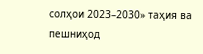солҳои 2023–2030» таҳия ва пешниҳод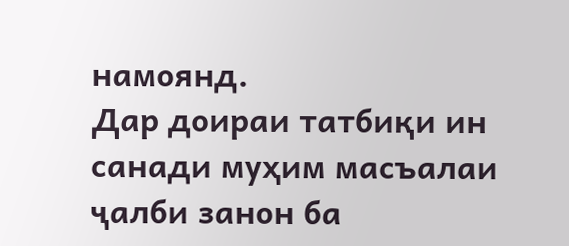намоянд.
Дар доираи татбиқи ин санади муҳим масъалаи ҷалби занон ба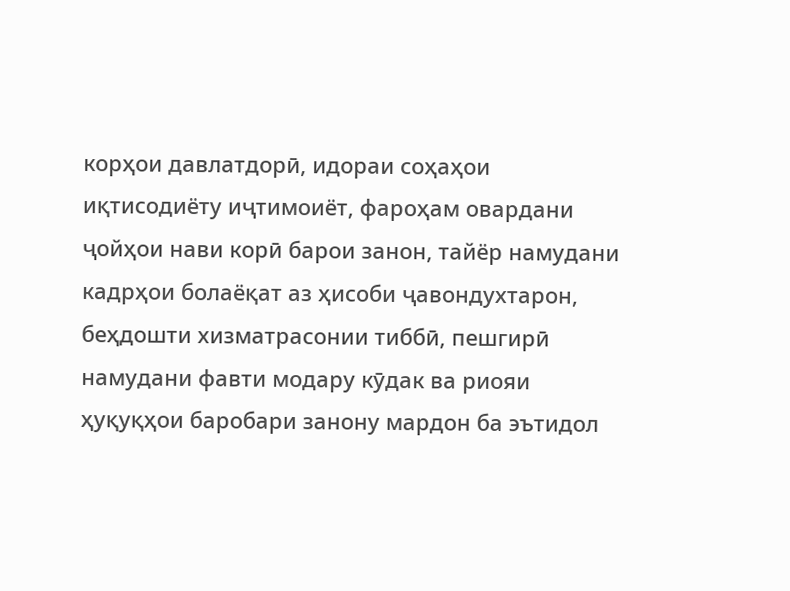корҳои давлатдорӣ, идораи соҳаҳои иқтисодиёту иҷтимоиёт, фароҳам овардани ҷойҳои нави корӣ барои занон, тайёр намудани кадрҳои болаёқат аз ҳисоби ҷавондухтарон, беҳдошти хизматрасонии тиббӣ, пешгирӣ намудани фавти модару кӯдак ва риояи ҳуқуқҳои баробари занону мардон ба эътидол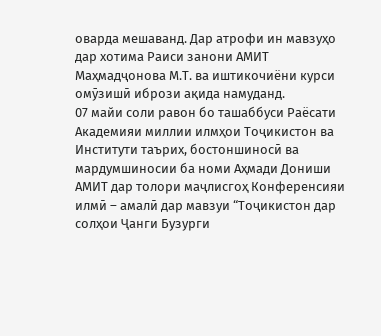оварда мешаванд. Дар атрофи ин мавзуҳо дар хотима Раиси занони АМИТ Маҳмадҷонова М.Т. ва иштикочиёни курси омӯзишӣ ибрози ақида намуданд.
07 майи соли равон бо ташаббуси Раёсати Академияи миллии илмҳои Тоҷикистон ва Институти таърих, бостоншиносӣ ва мардумшиносии ба номи Аҳмади Дониши АМИТ дар толори маҷлисгоҳ Конференсияи илмӣ – амалӣ дар мавзуи “Тоҷикистон дар солҳои Ҷанги Бузурги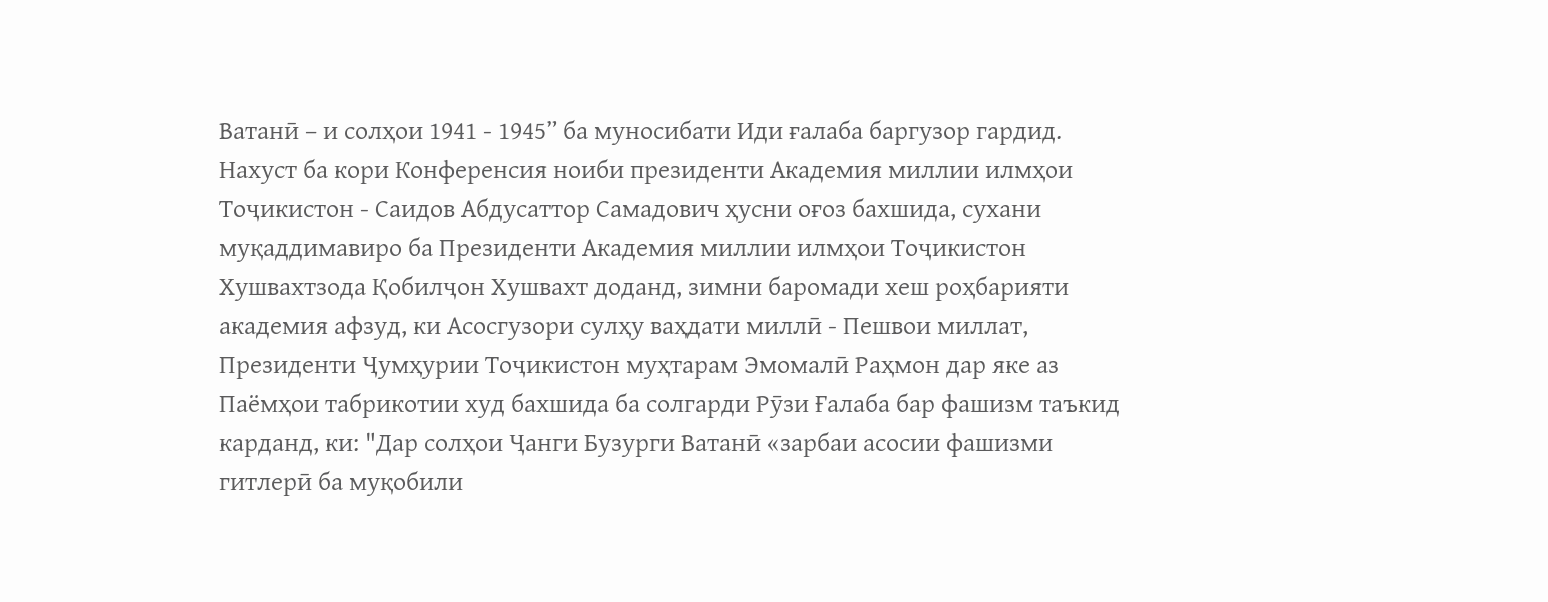Ватанӣ – и солҳои 1941 - 1945” ба муносибати Иди ғалаба баргузор гардид.
Нахуст ба кори Конференсия ноиби президенти Академия миллии илмҳои Тоҷикистон - Саидов Абдусаттор Самадович ҳусни оғоз бахшида, сухани муқаддимавиро ба Президенти Академия миллии илмҳои Тоҷикистон Хушвахтзода Қобилҷон Хушвахт доданд, зимни баромади хеш роҳбарияти академия афзуд, ки Асосгузори сулҳу ваҳдати миллӣ - Пешвои миллат, Президенти Ҷумҳурии Тоҷикистон муҳтарам Эмомалӣ Раҳмон дар яке аз Паёмҳои табрикотии худ бахшида ба солгарди Рӯзи Ғалаба бар фашизм таъкид карданд, ки: "Дар солҳои Ҷанги Бузурги Ватанӣ «зарбаи асосии фашизми гитлерӣ ба муқобили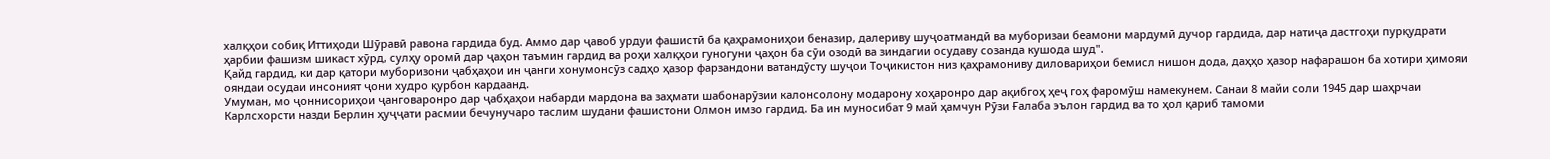халқҳои собиқ Иттиҳоди Шӯравӣ равона гардида буд. Аммо дар ҷавоб урдуи фашистӣ ба қаҳрамониҳои беназир, далериву шуҷоатмандӣ ва муборизаи беамони мардумӣ дучор гардида, дар натиҷа дастгоҳи пурқудрати ҳарбии фашизм шикаст хӯрд, сулҳу оромӣ дар ҷаҳон таъмин гардид ва роҳи халқҳои гуногуни ҷаҳон ба сӯи озодӣ ва зиндагии осудаву созанда кушода шуд".
Қайд гардид, ки дар қатори муборизони ҷабҳаҳои ин ҷанги хонумонсӯз садҳо ҳазор фарзандони ватандӯсту шуҷои Тоҷикистон низ қаҳрамониву диловариҳои бемисл нишон дода, даҳҳо ҳазор нафарашон ба хотири ҳимояи ояндаи осудаи инсоният ҷони худро қурбон кардаанд.
Умуман, мо ҷоннисориҳои ҷанговаронро дар ҷабҳаҳои набарди мардона ва заҳмати шабонарӯзии калонсолону модарону хоҳаронро дар ақибгоҳ ҳеҷ гоҳ фаромӯш намекунем. Санаи 8 майи соли 1945 дар шаҳрчаи Карлсхорсти назди Берлин ҳуҷҷати расмии бечунучаро таслим шудани фашистони Олмон имзо гардид. Ба ин муносибат 9 май ҳамчун Рӯзи Ғалаба эълон гардид ва то ҳол қариб тамоми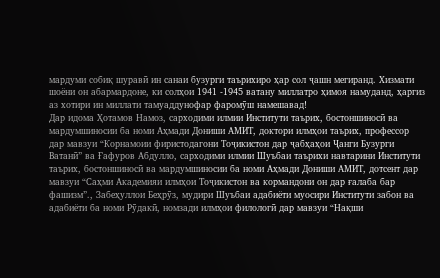мардуми собиқ шуравӣ ин санаи бузурги таърихиро ҳар сол ҷашн мегиранд. Хизмати шоёни он абармардоне, ки солҳои 1941 -1945 ватану миллатро ҳимоя намуданд, ҳаргиз аз хотири ин миллати тамуаддунофар фаромӯш намешавад!
Дар идома Ҳотамов Намоз, сарходими илмии Институти таърих, бостоншиносӣ ва мардумшиносии ба номи Аҳмади Дониши АМИТ, доктори илмҳои таърих, профессор дар мавзуи “Корнамоии фиристодагони Тоҷикистон дар ҷабҳаҳои Ҷанги Бузурги Ватанӣ” ва Ғафуров Абдулло, сарходими илмии Шуъбаи таърихи навтарини Институти таърих, бостоншиносӣ ва мардумшиносии ба номи Аҳмади Дониши АМИТ, дотсент дар мавзуи “Саҳми Академияи илмҳои Тоҷикистон ва кормандони он дар ғалаба бар фашизм”., Забеҳуллои Беҳрӯз, мудири Шуъбаи адабиёти муосири Институти забон ва адабиёти ба номи Рӯдакӣ, номзади илмҳои филологӣ дар мавзуи “Нақши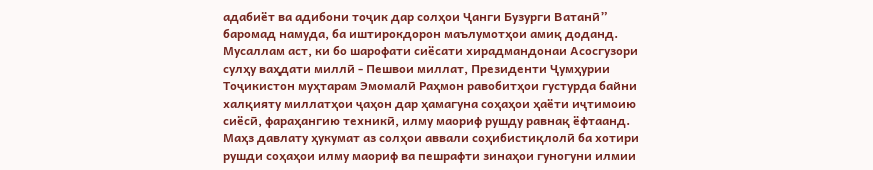адабиёт ва адибони тоҷик дар солҳои Ҷанги Бузурги Ватанӣ” баромад намуда, ба иштирокдорон маълумотҳои амиқ доданд.
Мусаллам аст, ки бо шарофати сиёсати хирадмандонаи Асосгузори сулҳу ваҳдати миллӣ - Пешвои миллат, Президенти Ҷумҳурии Тоҷикистон муҳтарам Эмомалӣ Раҳмон равобитҳои густурда байни халқияту миллатҳои ҷаҳон дар ҳамагуна соҳаҳои ҳаёти иҷтимоию сиёсӣ, фараҳангию техникӣ, илму маориф рушду равнақ ёфтаанд. Маҳз давлату ҳукумат аз солҳои аввали соҳибистиқлолӣ ба хотири рушди соҳаҳои илму маориф ва пешрафти зинаҳои гуногуни илмии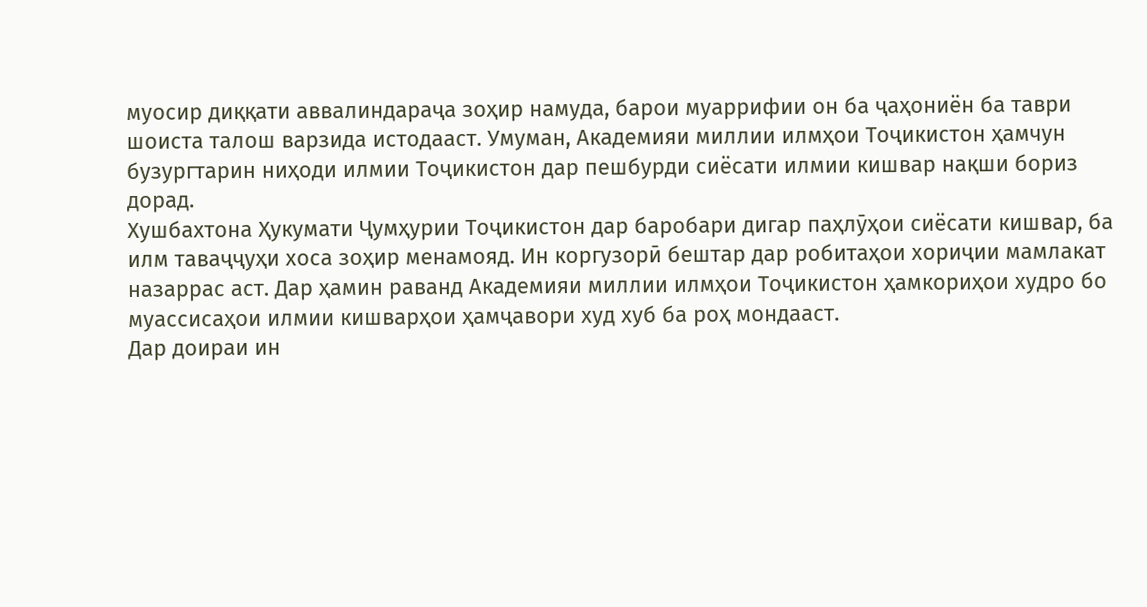муосир диққати аввалиндараҷа зоҳир намуда, барои муаррифии он ба ҷаҳониён ба таври шоиста талош варзида истодааст. Умуман, Академияи миллии илмҳои Тоҷикистон ҳамчун бузургтарин ниҳоди илмии Тоҷикистон дар пешбурди сиёсати илмии кишвар нақши бориз дорад.
Хушбахтона Ҳукумати Ҷумҳурии Тоҷикистон дар баробари дигар паҳлӯҳои сиёсати кишвар, ба илм таваҷҷуҳи хоса зоҳир менамояд. Ин коргузорӣ бештар дар робитаҳои хориҷии мамлакат назаррас аст. Дар ҳамин раванд Академияи миллии илмҳои Тоҷикистон ҳамкориҳои худро бо муассисаҳои илмии кишварҳои ҳамҷавори худ хуб ба роҳ мондааст.
Дар доираи ин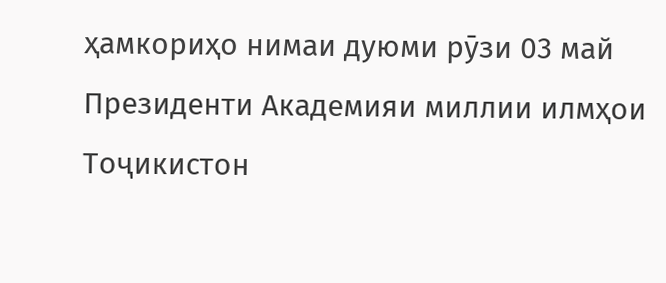ҳамкориҳо нимаи дуюми рӯзи 03 май Президенти Академияи миллии илмҳои Тоҷикистон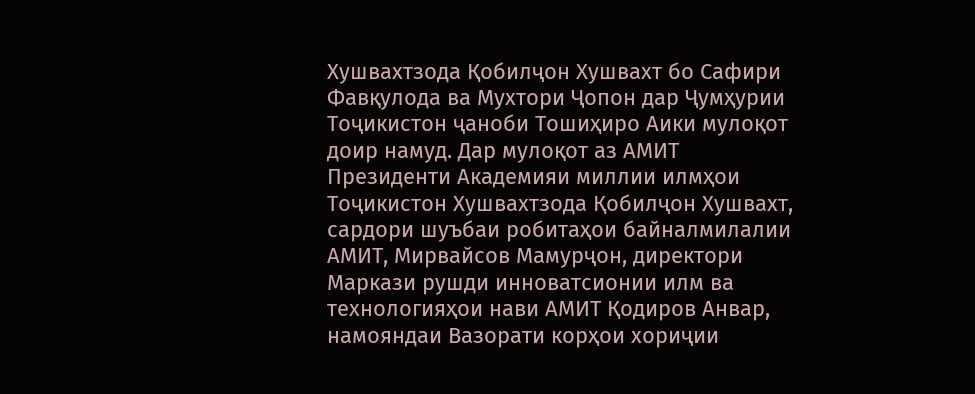Хушвахтзода Қобилҷон Хушвахт бо Сафири Фавқулода ва Мухтори Ҷопон дар Ҷумҳурии Тоҷикистон ҷаноби Тошиҳиро Аики мулоқот доир намуд. Дар мулоқот аз АМИТ Президенти Академияи миллии илмҳои Тоҷикистон Хушвахтзода Қобилҷон Хушвахт, сардори шуъбаи робитаҳои байналмилалии АМИТ, Мирвайсов Мамурҷон, директори Маркази рушди инноватсионии илм ва технологияҳои нави АМИТ Қодиров Анвар, намояндаи Вазорати корҳои хориҷии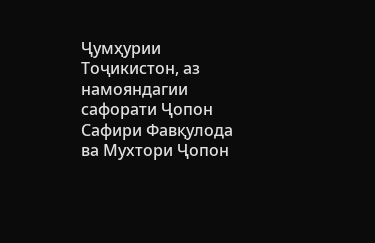Ҷумҳурии Тоҷикистон, аз намояндагии сафорати Ҷопон Сафири Фавқулода ва Мухтори Ҷопон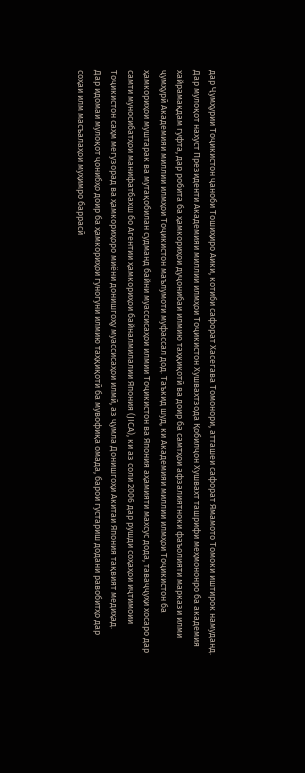дар Ҷумҳурии Тоҷикистон ҷаноби Тошиҳиро Аики, котиби сафорат Хасегава Томонори, атташеи сафорат Ямамото Томоки иштирок намуданд.
Дар мулоқот нахуст Президенти Академияи миллии илмҳои Тоҷикистон Хушвахтзода Қобилҷон Хушвахт ташрифи меҳмононро ба академия хайрамақдам гуфта, дар робита ба ҳамкориҳои дуҷонибаи илмию таҳқиқотӣ ва доир ба самтҳои афзалиятноки фаъолияти маркази илми ҷумҳурӣ Академияи миллии илмҳои Тоҷикистон маълумоти муфассал дод. Таъкид шуд, ки Академияи миллии илмҳои Тоҷикистон ба ҳамкориҳои муштарак ва мутақобилан судманд байни муассисаҳои илмии Тоҷикистон ва Япония аҳамияти махсус дода, таваҷҷуҳи хосаро дар самти муносибатҳои манифатбахш бо Агентии ҳамкориҳои байналмилалии Япония (JICA), ки аз соли 2006 дар рушди соҳаҳои иҷтимоии Тоҷикистон саҳм мегузорад ва ҳамкориҳоро миёни донишгоҳу муассисаҳои илмӣ, аз ҷумла Донишгоҳи Акитаи Япония тақвият медиҳад.
Дар идомаи мулоқот ҷонибҳо доир ба ҳамкориҳои гуногуни илмию таҳқиқотӣ ба мувофиқа омада, барои густариш додани равобитҳо дар соҳаи илм масъалаҳои муҳимро баррасӣ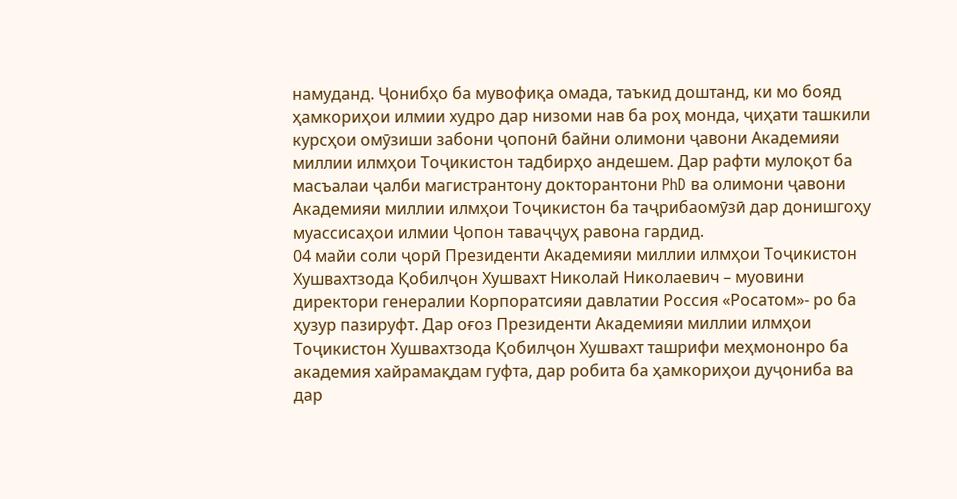намуданд. Ҷонибҳо ба мувофиқа омада, таъкид доштанд, ки мо бояд ҳамкориҳои илмии худро дар низоми нав ба роҳ монда, ҷиҳати ташкили курсҳои омӯзиши забони ҷопонӣ байни олимони ҷавони Академияи миллии илмҳои Тоҷикистон тадбирҳо андешем. Дар рафти мулоқот ба масъалаи ҷалби магистрантону докторантони PhD ва олимони ҷавони Академияи миллии илмҳои Тоҷикистон ба таҷрибаомӯзӣ дар донишгоҳу муассисаҳои илмии Ҷопон таваҷҷуҳ равона гардид.
04 майи соли ҷорӣ Президенти Академияи миллии илмҳои Тоҷикистон Хушвахтзода Қобилҷон Хушвахт Николай Николаевич – муовини директори генералии Корпоратсияи давлатии Россия «Росатом»- ро ба ҳузур пазируфт. Дар оғоз Президенти Академияи миллии илмҳои Тоҷикистон Хушвахтзода Қобилҷон Хушвахт ташрифи меҳмононро ба академия хайрамақдам гуфта, дар робита ба ҳамкориҳои дуҷониба ва дар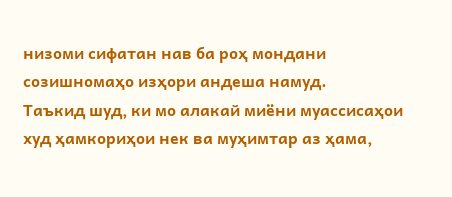низоми сифатан нав ба роҳ мондани созишномаҳо изҳори андеша намуд.
Таъкид шуд, ки мо алакай миёни муассисаҳои худ ҳамкориҳои нек ва муҳимтар аз ҳама,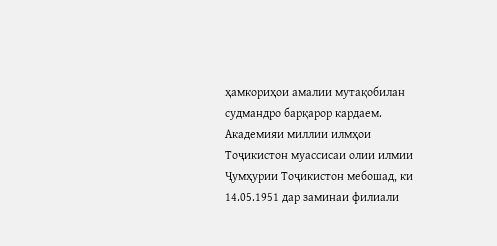ҳамкориҳои амалии мутақобилан судмандро барқарор кардаем. Академияи миллии илмҳои Тоҷикистон муассисаи олии илмии Ҷумҳурии Тоҷикистон мебошад, ки 14.05.1951 дар заминаи филиали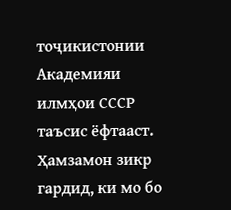тоҷикистонии Академияи илмҳои СССР таъсис ёфтааст. Ҳамзамон зикр гардид, ки мо бо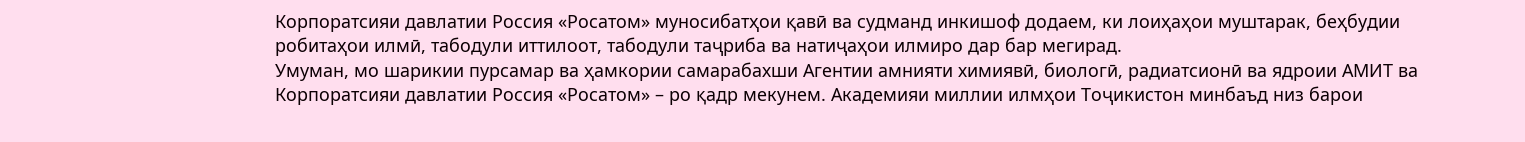Корпоратсияи давлатии Россия «Росатом» муносибатҳои қавӣ ва судманд инкишоф додаем, ки лоиҳаҳои муштарак, беҳбудии робитаҳои илмӣ, табодули иттилоот, табодули таҷриба ва натиҷаҳои илмиро дар бар мегирад.
Умуман, мо шарикии пурсамар ва ҳамкории самарабахши Агентии амнияти химиявӣ, биологӣ, радиатсионӣ ва ядроии АМИТ ва Корпоратсияи давлатии Россия «Росатом» – ро қадр мекунем. Академияи миллии илмҳои Тоҷикистон минбаъд низ барои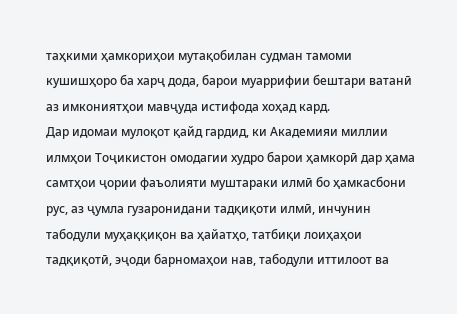таҳкими ҳамкориҳои мутақобилан судман тамоми кушишҳоро ба харҷ дода, барои муаррифии бештари ватанӣ аз имкониятҳои мавҷуда истифода хоҳад кард.
Дар идомаи мулоқот қайд гардид, ки Академияи миллии илмҳои Тоҷикистон омодагии худро барои ҳамкорӣ дар ҳама самтҳои ҷории фаъолияти муштараки илмӣ бо ҳамкасбони рус, аз ҷумла гузаронидани тадқиқоти илмӣ, инчунин табодули муҳаққиқон ва ҳайатҳо, татбиқи лоиҳаҳои тадқиқотӣ, эҷоди барномаҳои нав, табодули иттилоот ва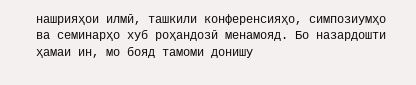нашрияҳои илмӣ, ташкили конференсияҳо, симпозиумҳо ва семинарҳо хуб роҳандозӣ менамояд. Бо назардошти ҳамаи ин, мо бояд тамоми донишу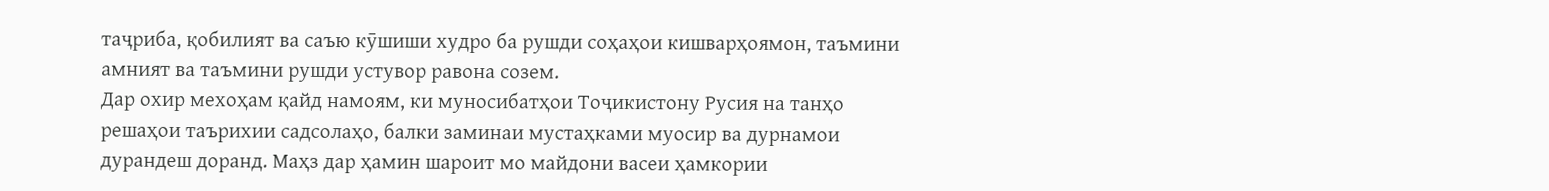таҷриба, қобилият ва саъю кӯшиши худро ба рушди соҳаҳои кишварҳоямон, таъмини амният ва таъмини рушди устувор равона созем.
Дар охир мехоҳам қайд намоям, ки муносибатҳои Тоҷикистону Русия на танҳо решаҳои таърихии садсолаҳо, балки заминаи мустаҳками муосир ва дурнамои дурандеш доранд. Маҳз дар ҳамин шароит мо майдони васеи ҳамкории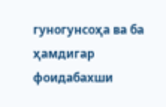гуногунсоҳа ва ба ҳамдигар фоидабахши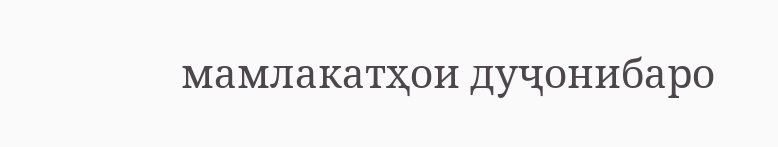мамлакатҳои дуҷонибаро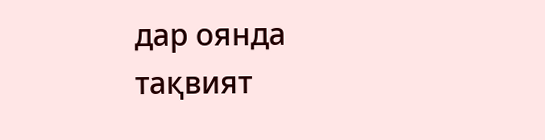дар оянда тақвият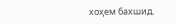хоҳем бахшид.